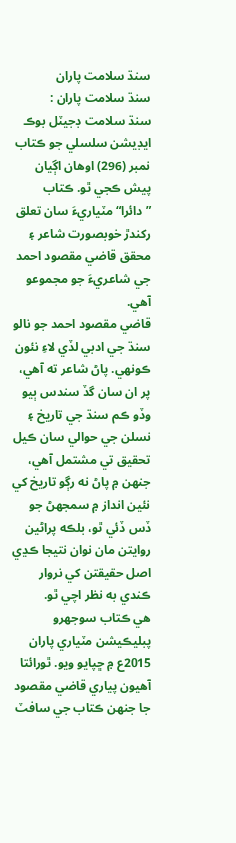سنڌ سلامت پاران
سنڌ سلامت پاران :
سنڌ سلامت ڊجيٽل بوڪ ايڊيشن سلسلي جو ڪتاب نمبر (296) اوهان اڳيان پيش ڪجي ٿو. ڪتاب ”دائرا“ مٽياريءَ سان تعلق رکندڙ خوبصورت شاعر ۽ محقق قاضي مقصود احمد جي شاعريءَ جو مجموعو آهي.
قاضي مقصود احمد جو نالو سنڌ جي ادبي لڏي لاءِ نئون ڪونهي. پاڻ شاعر ته آهي، پر ان سان گڏ سندس ٻيو وڏو ڪم سنڌ جي تاريخ ۽ نسلن جي حوالي سان ڪيل تحقيق تي مشتمل آهي، جنهن ۾ پاڻ نه رڳو تاريخ کي نئين انداز ۾ سمجهڻ جو ڏس ڏئي ٿو، بلڪه پراڻين روايتن مان نوان نتيجا ڪڍي اصل حقيقتن کي نروار ڪندي به نظر اچي ٿو.
هي ڪتاب سوجهرو پبليڪيشن مٽياري پاران 2015ع ۾ ڇپايو ويو. ٿورائتا آهيون پياري قاضي مقصود جا جنهن ڪتاب جي سافٽ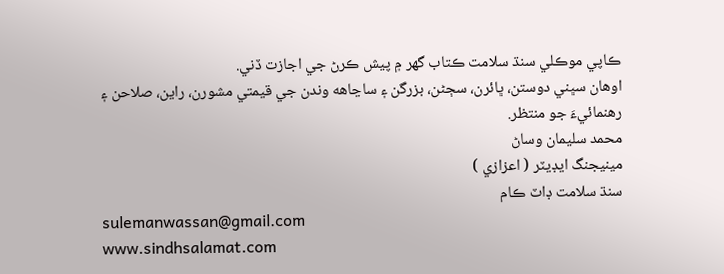ڪاپي موڪلي سنڌ سلامت ڪتاب گهر ۾ پيش ڪرڻ جي اجازت ڏني.
اوهان سڀني دوستن، ڀائرن، سڄڻن، بزرگن ۽ ساڃاهه وندن جي قيمتي مشورن، راين، صلاحن ۽ رهنمائيءَ جو منتظر.
محمد سليمان وساڻ
مينيجنگ ايڊيٽر ( اعزازي )
سنڌ سلامت ڊاٽ ڪام
sulemanwassan@gmail.com
www.sindhsalamat.com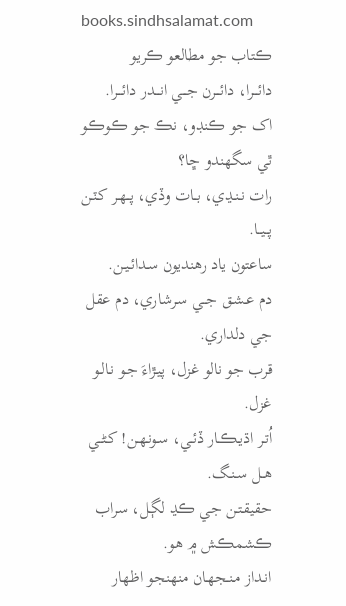books.sindhsalamat.com
ڪتاب جو مطالعو ڪريو
دائـــرا، دائـــرن جـــي انـــدر دائـــرا.
اک جو ڪنڊو، نڪ جو ڪوڪو ٿي سگهندو ڇا؟
رات نـنـڍي، بــات وڏي، پــهـر کـٽـن پــيــا.
ساعتون ياد رهنديون سـدائـيـن.
دم عـشـق جــي سـرشاري، دم عقل جي دلداري.
قرب جو نالو غزل، پيـڙاءَ جـو نـالـو غزل.
اُتـر اڌيـڪـار ڏئـي، سـونـهـن! کـڻــي هــل سـنـگ.
حقيقـتـن جي ڪڍ لڳـل، سراب ڪشمڪش ۾ هو.
انـداز مـنـجهـان منهنجو اظهار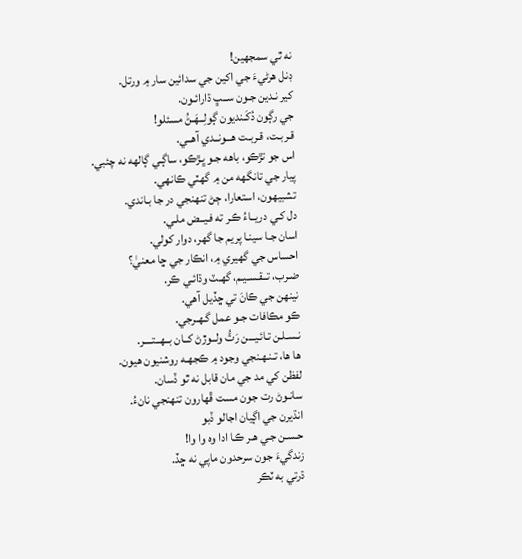نه ٿي سمجهين!
ڊنل هرڻيءَ جي اکين جي سدائين سار ۾ ورتل.
کير نـدين جـون ســڀ ڌارائـون.
جي رڳون دُکَـنديون ڳولِــهَـڻُ مسئلو!
قـربـت، قـربـت هـــونــدي آهــي.
اس جو تڙڪو، باهه جـو ڀـڙڪو، ساڳـي ڳالهه نه چئبي.
پيار جي تانگهه من ۾ گهٽي ڪانهي.
تشبيهون، استعارا، ڄڻ تنهنجي در جا بـاندي.
دل کـي دريــاءُ ڪـر ته فـيــض ملـي.
اسان جـا سينـا پريم جا گهر، دوار کولي.
احساس جي گهيري ۾، انڪار جي ڇا معنيٰ؟
ضـرب، تــقـسـيـم، گهـٽ وڌائـي ڪر.
نينهن جي ڪانَ تي ڇڏيل آهي.
ڪو مڪافات جـو عمل گـهـرجي.
نـسـلـن تـائـيـــن رَتُّ ولــوڙڻ کــان بــهــتــــر.
ها ها، تـنـهـنجي وجود ۾ ڪجهـه روشنيون هيون.
لفظن کي مد جي مان قابل نه ٿو ڏسان.
سانـوڻ رت جون مست ڦهارون تنهنجي نانءُ.
انڌيرن جي اڳيان اجالو ڏبو
حـسـن جـي هـر ڪـا ادا وه وا وا!
زندگيءَ جون سرحدون ماپي نه ڇڏ.
ڌرتي به ٽڪر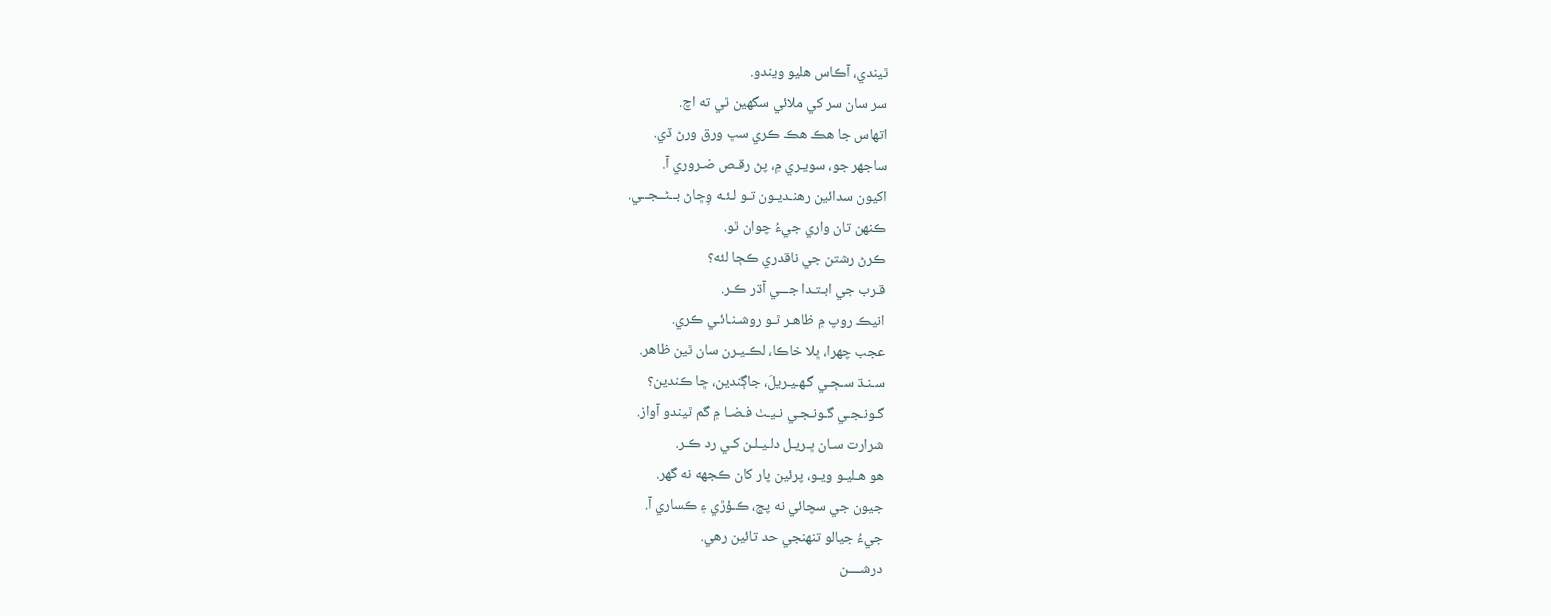ٿيندي، آڪاس هليو ويندو.
سر سان سر کي ملائي سگهين ٿي ته اچ.
اتهاس جا هڪ هڪ ڪري سڀ ورق ورڻ ڏي.
ساجهر جو، سويـري ۾، پڻ رقـص ضـروري آ.
اکيون سدائين رهنـديـون تـو لـئـه وِڇاڻ بــڻــجــي.
ڪنهن تان واري جيءُ چوان ٿو.
ڪرڻ رشتن جي ناقدري ڪڄا لئه؟
قـرب جي ابـتـدا جـــي آڌر ڪـر.
انيڪ روپ ۾ ظاهـر ٿـو روشـنـائـي ڪري.
عجب چهرا، ڀلا خاڪا، لڪـيـرن سان ٿين ظاهر.
سـنـڌ سـڄـي گـهـيـريلَ، جاڳندين، ڇا ڪندين؟
گـونـجـي گـونـجـي نـيـٺ فـضـا ۾ گم ٿيندو آواز.
شرارت سـان ڀـريـل دلـيـلـن کـي رد ڪـر.
هو هـليـو ويـو، پرئين پار کان ڪجهه نه گهر.
جيون جي سچائي نه پڇ، ڪـؤڙي ۽ ڪساري آ.
جيءُ جيالو تنهنجي حد تائين رهي.
درشــــن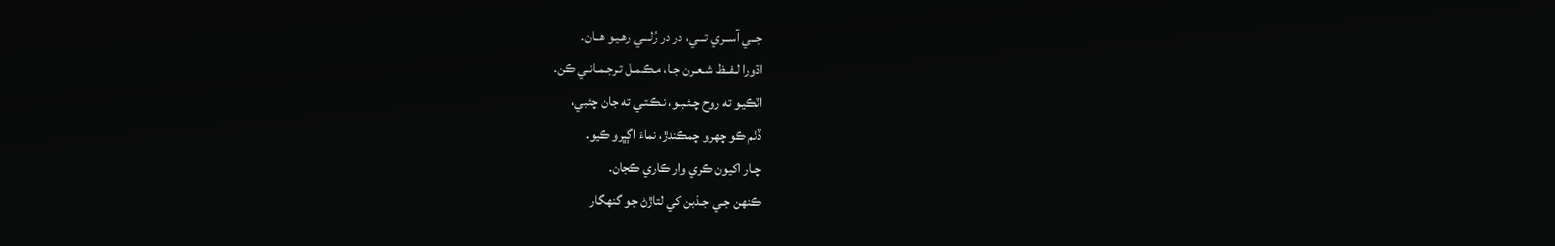جــي آســري تـــي، در در رُلـــي رهـيـو هــان.
اڌورا لـفــظ شـعـرن جـا، مـڪـمـل تـرجـمـانـي ڪن.
اٽڪيـو ته روح چـئـبـو، نـڪـتـي ته جان چئبي،
ڏٺم ڪو چهرو چمڪندڙ، نماءَ اڳڀرو ڪيو.
چـار اکيون ڪري وار ڪاري ڪجان.
ڪنهن جـي جـذبن کي لتاڙڻ جو گنهگار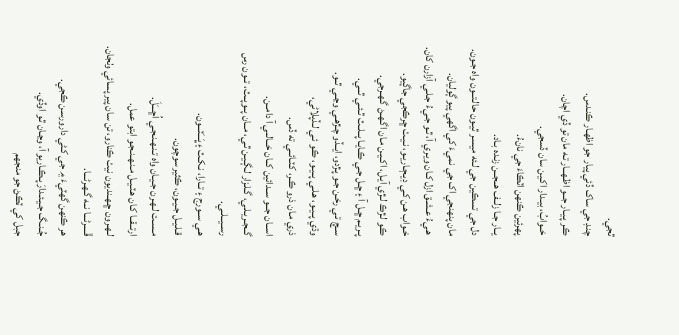ٿجي.
چنڊ جي ساک ڏئي پيار جو اظهـار ڪنـدس.
ڪـر پـيـار جــو اظـهــار تـه مان تو ڏي اچان.
خــوابُ، بيـدار اکـين سان ڏسجي.
پهرئين ڪنهن اٽڪاءَ جي نانءُ.
يــار جـا زلــف هــجــن زنـده بـاد.
دل جي تسڪين جي لـئه ميسـر ٿيـون حالـتــون واه جـون.
مان پنهنجي اک جي نميءَ کي اگهي پيو ڳوليان.
هـيءُ عـشـق ازل کـان ويـري آ، ٿـو جـيءُ جـلـي آزارن کان.
خـواب هـن کـي ڊيـڄـاريـو، نـيـٺ ڇرڪجي جاڳيو.
ڪـو لـڙڪ لـڙي آيـل، اکـيـن مـان اگـهـڻ گـهـرجي.
پـريـم ڇـل آ ۽ ڇـل جـي ڪـايـا پــلــٽ ٿـئــي ٿـــي.
سـچ تـي رخـن جـو پـڙدو، ايــڏو چـڙهــي وڃــي ٿــو.
وڌي پــيـو، هـلـي پــيـو، ڪـو ئـي لـڏپلاڻي،
ذري مـان ذرو ڪـر، کـٽـائــي ته ڏس.
اســان جــو ســدائين کــان خــالــي آ دامــن.
گــجـريـلـي، گـلـزار لـڳـيـن ٿـي، مــان پــوپــٽ، تــون رس رســيــلــي.
هـي ســورج ۽ تــارا، نـکـٽ ۽ ڀَـــَٽـــون.
قـلـيـل جـيـون، ڪثير سوچون.
مـسـت لـهـرن جـيـان واه تـنـهـنـجـي اُڇـــَلَ.
ارتــقــا کـان هـٽـيـل مـنـهـنـجـو ابتو عمل.
لـهـرون ڇـهـنديون نيٺ ڪنارو، تن سان پير پسائي وٺجان.
ڦــــرڻـــا نــه گـهـرڻـــا.
هر ڪنهن گهٽيءَ ۾ جي کـڻي دارورسـن ڪجي.
جُـنـگ جـيـئـدارَ پـڪـاريو آ، وڃـان ٿـو اوڏي.
جبل کي ٽڪڻ جو منجهم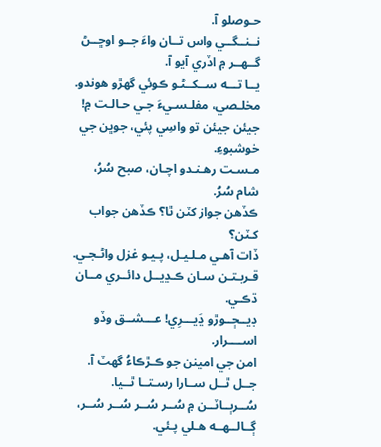حـوصلو آ.
نــنــگــي واس تــان واءَ جــو اوڇــڻ گــهــر ۾ اڏري آيو آ.
يــا تـــه ســکــڻـو ڪوئي گهڙو هوندو.
مخلـصي، مفلـسـيءَ جـي حـالـت ۾!
جيئن جيئن تو واسِي پئي، جوڀن جي خوشبوءِ.
مـسـت رهـنـدو اچـان، صبح سُرُ، شام سُرُ.
ڪڏهن جواز کٽن ٿا؟ ڪڏهن جواب کـٽن؟
ڏات آهـي مـلـيـل، پـيـو غزل واڻـجـي.
قـربـتـن سـان ڪـڍيــل دائــري مــان ڌڪـي.
ڊيــڄــوڙو ڍَيـــرِي! عـــشــق وڏو اســــرار.
امن جي امينن جو ڪـڙڪاءُ گهٽ آ.
جــل ٿــل ســارا رسـتــا ٿــيا.
سُــرٻــاٽــن ۾ سُــر سُــر سُــر سُــر، ڳــالــهــه هـلي پـئي.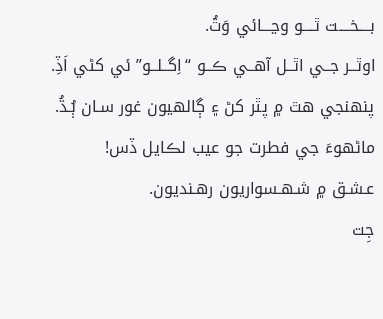بــــخــــت ٿــــو وڃـــائي وَٿُ.
اوٿــر جــي اٿــل آهــي ڪــو “اِگــلــو” ئي کڻي اَڏِ.
پنهنجي هٿ ۾ پٿر کڻ ۽ ڳالهيون غور سـان ٻُـڌُ.
ماڻهوءَ جي فطرت جو عيب لڪايل ڏس!
عـشـق ۾ شـهـسواريون رهـنديون.
جِت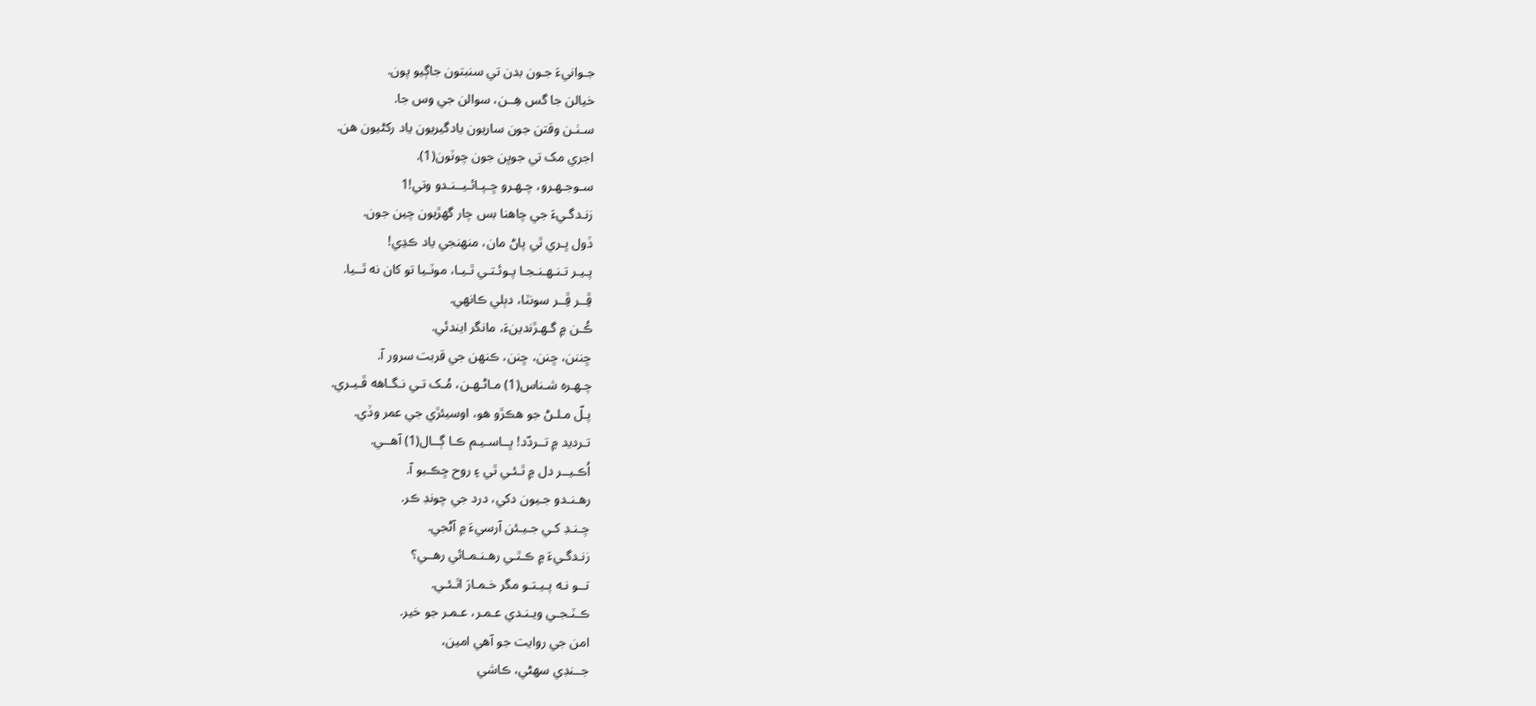جـوانيءَ جـون بدن تي سنبتون جاڳيو پون.
خيالن جا گس هِــن، سوالن جي وس جا.
سـٺـن وقتن جون ساريون يادگيريون ياد رکڻيون هن.
اجري مک تي جوڀن جون چوٽون(1).
سـوجـهـرو، چـهـرو ڇـپـائـيــنـدو وتي!1
زنـدگـيءَ جي چاهنا بس چار گهڙيون چين جون.
ڏول ڀـري ٿي پاڻ مان، منهنجي ياد ڪڍي!
پـيـر تـنـهـنـجـا پـوئـتـي ٿـيـا، موٽـيا تو کان نه ٿــيا.
ڦِــر ڦِــر سونٽا، دٻلي ڪانهي.
ڪُـن ۾ گـهـڙندينءَ، مانگر ايندئي.
ڇننن، ڇنن، ڇنن، ڪنهن جي قربت سرور آ.
چـهـره شـناس(1) مـاڻـهـن، مُـک تـي نـگـاهه ڦـيـري.
پـلّ مـلـڻ جو هڪڙو هو، اوسيئڙي جي عمر وڏي.
تـرديد ۾ تــردّد! ڀــاسـيـم ڪـا ڳــال(1) آهــي.
اُڪـيــر دل ۾ ٿـئـي ٿي ۽ روح ڇڪـبو آ.
رهـنـدو جـيون دکي، درد جي چونڊ ڪر.
چـنـڊ کـي جـيـئن آرسيءَ ۾ آڻجي.
زنـدگـيءَ ۾ ڪـٿـي رهـنـمـائي رهــي؟
تــو نـه پـيـتـو مگر خـمـارَ اٿـئـي.
ڪـٽـجـي ويـنـدي عـمـر، عـمـر جو خير.
امن جي روايت جو آھي امين،
جــنڊي سھڻي، ڪاشي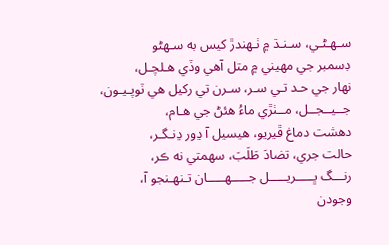سـھـڻـي، سـنـڌ ۾ ٺـھندڙ کيس به سـھڻو
ڊسمبر جي مھيني ۾ متل آھي وڏي ھـلچـل،
نھار جي حـد تـي سـر، سـرن تي رکيل ھي ٽوپـيـون،
جــيــجــل، مــٺڙي ماءُ هئڻ جي هـام،
دهشت دماغ ڦيريو، هيسيل آ ڍور ڍنـگـر،
حالت جري، تضادَ طَلَبَ، سهمتي نه ڪر،
رنـــگ ڀـــــريـــــل جـــــهـــــان تـنهـنجو آ،
وجودن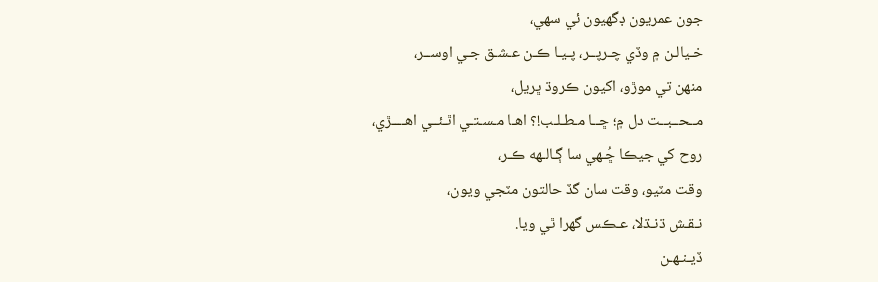جون عمريون ڊگهيون ئي سهي،
خـيالـن ۾ وڏي چـرپــر، پـيـا ڪـن عـشـق جـي اوســر،
منهن تي موڙو، اکيون ڪروڌ ڀريل،
مــحــبــت دل ۾؛ ڇــا مـطـلـب!؟ اهـا مـسـتـي اٿـئــي اهــــڙي،
روح کي جيڪا ڇُـهي سا ڳـالـهه ڪـر،
وقت مٽيو، وقت سان گڏ حالتون مٽجي ويون،
نـقـش ڌنـڌلا، عـڪس گهرا ٿي ويا.
ڏيـنـهـن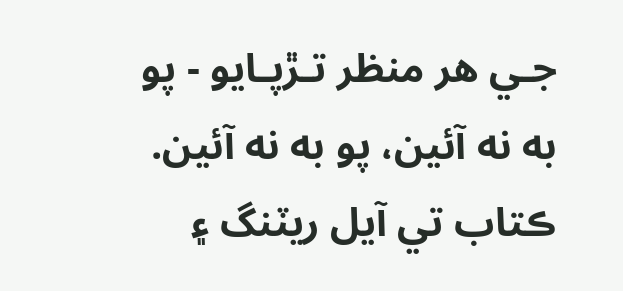جـي هر منظر تـڙپـايو - پو به نه آئين، پو به نه آئين.
ڪتاب تي آيل ريٽنگ ۽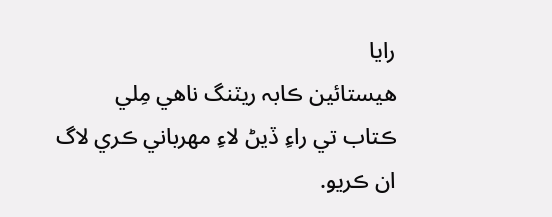رايا
ھيستائين ڪابہ ريٽنگ ناھي مِلي
ڪتاب تي راءِ ڏيڻ لاءِ مھرباني ڪري لاگ ان ڪريو.